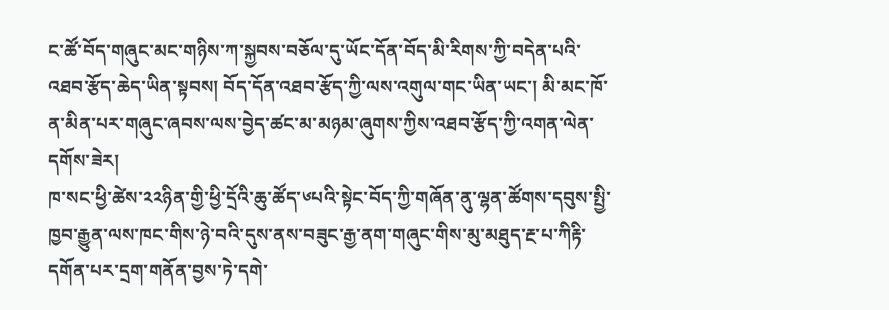ང་ཚོ་བོད་གཞུང་མང་གཉིས་ཀ་སྐྱབས་བཅོལ་དུ་ཡོང་དོན་བོད་མི་རིགས་ཀྱི་བདེན་པའི་འཐབ་རྩོད་ཆེད་ཡིན་སྟབས། བོད་དོན་འཐབ་རྩོད་ཀྱི་ལས་འགུལ་གང་ཡིན་ཡང་། མི་མང་ཁོ་ན་མིན་པར་གཞུང་ཞབས་ལས་བྱེད་ཚང་མ་མཉམ་ཞུགས་ཀྱིས་འཐབ་རྩོད་ཀྱི་འགན་ལེན་དགོས་ཟེར།
ཁ་སང་ཕྱི་ཚེས་༢༢ཉིན་གྱི་ཕྱི་དྲོའི་ཆུ་ཚོད་༦པའི་སྟེང་བོད་ཀྱི་གཞོན་ནུ་ལྷན་ཚོགས་དབུས་སྤྱི་ཁྱབ་རྒྱུན་ལས་ཁང་གིས་ཉེ་བའི་དུས་ནས་བཟུང་རྒྱ་ནག་གཞུང་གིས་མུ་མཐུད་རྔ་པ་ཀིརྟི་དགོན་པར་དྲག་གནོན་བྱས་ཏེ་དགེ་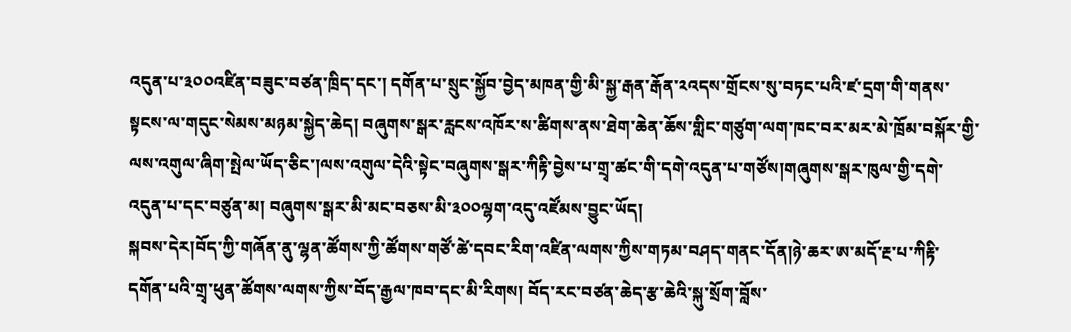འདུན་པ་༣༠༠འཛིན་བཟུང་བཙན་ཁྲིད་དང་། དགོན་པ་སྲུང་སྐྱོབ་བྱེད་མཁན་གྱི་མི་སྐྱ་རྒན་རྒོན་༢འདས་གྲོངས་སུ་བཏང་པའི་ཛ་དྲག་གི་གནས་སྟངས་ལ་གདུང་སེམས་མཉམ་སྐྱེད་ཆེད། བཞུགས་སྒར་རླངས་འཁོར་ས་ཚིགས་ནས་ཐེག་ཆེན་ཆོས་གླིང་གཙུག་ལག་ཁང་བར་མར་མེ་ཁྲོམ་བསྐོར་གྱི་ལས་འགུལ་ཞིག་སྤེལ་ཡོད་ཅིང་།ལས་འགུལ་དེའི་སྟེང་བཞུགས་སྒར་ཀིརྟི་བྱེས་པ་གྲྭ་ཚང་གི་དགེ་འདུན་པ་གཙོས།གཞུགས་སྒར་ཁུལ་གྱི་དགེ་འདུན་པ་དང་བཙུན་མ། བཞུགས་སྒར་མི་མང་བཅས་མི་༣༠༠ལྷག་འདུ་འཛོམས་བྱུང་ཡོད།
སྐབས་དེར།བོད་ཀྱི་གཞོན་ནུ་ལྷན་ཚོགས་ཀྱི་ཚོགས་གཙོ་ཚེ་དབང་རིག་འཛིན་ལགས་ཀྱིས་གཏམ་བཤད་གནང་དོན།ཉེ་ཆར་ཨ་མདོ་རྔ་པ་ཀིརྟི་དགོན་པའི་གྲྭ་ཕུན་ཚོགས་ལགས་ཀྱིས་བོད་རྒྱལ་ཁབ་དང་མི་རིགས། བོད་རང་བཙན་ཆེད་རྩ་ཆེའི་སྐུ་སྲོག་བློས་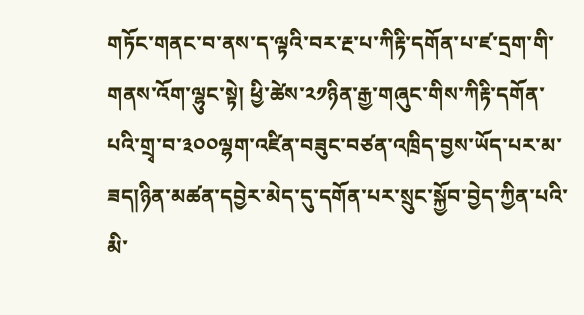གཏོང་གནང་བ་ནས་ད་ལྟའི་བར་རྔ་པ་ཀིརྟི་དགོན་པ་ཛ་དྲག་གི་གནས་འོག་ལྷུང་སྟེ། ཕྱི་ཚེས་༢༡ཉིན་རྒྱ་གཞུང་གིས་ཀིརྟི་དགོན་པའི་གྲྭ་བ་༣༠༠ལྷག་འཛིན་བཟུང་བཙན་འཁྲིད་བྱས་ཡོད་པར་མ་ཟད།ཉིན་མཚན་དབྱེར་མེད་དུ་དགོན་པར་སྲུང་སྐྱོབ་བྱེད་ཀྱིན་པའི་མི་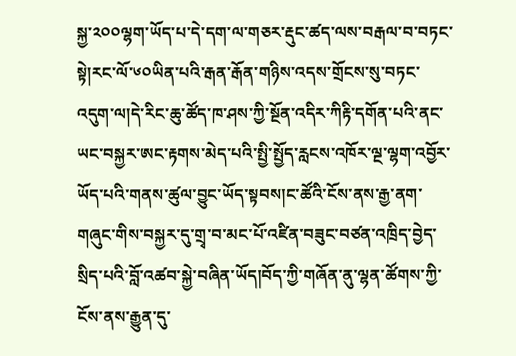སྐྱ་༢༠༠ལྷག་ཡོད་པ་དེ་དག་ལ་གཅར་རྡུང་ཚད་ལས་བརྒལ་བ་བཏང་སྟེ།རང་ལོ་༦༠ཡིན་པའི་རྒན་རྒོན་གཉིས་འདས་གྲོངས་སུ་བཏང་འདུག་ལ།དེ་རིང་ཆུ་ཚོད་ཁ་ཤས་ཀྱི་སྔོན་འདིར་ཀིརྟི་དགོན་པའི་ནང་ཡང་བསྐྱར་ཨང་རྟགས་མེད་པའི་སྤྱི་སྤྱོད་རླངས་འཁོར་ལྔ་ལྷག་འབྱོར་ཡོད་པའི་གནས་ཚུལ་བྱུང་ཡོད་སྟབས།ང་ཚོའི་ངོས་ནས་རྒྱ་ནག་གཞུང་གིས་བསྐྱར་དུ་གྲྭ་བ་མང་པོ་འཛིན་བཟུང་བཙན་འཁྲིད་བྱེད་སྲིད་པའི་བློ་འཚབ་སྐྱེ་བཞིན་ཡོད།བོད་ཀྱི་གཞོན་ནུ་ལྷན་ཚོགས་ཀྱི་ངོས་ནས་རྒྱུན་དུ་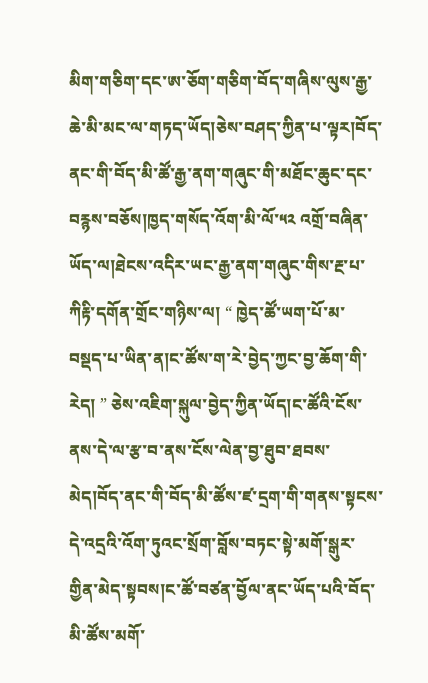མིག་གཅིག་དང་ཨ་ཅོག་གཅིག་བོད་གཞིས་ལུས་རྒྱ་ཆེ་མི་མང་ལ་གཏད་ཡོད།ཅེས་བཤད་ཀྱིན་པ་ལྟར།བོད་ནང་གི་བོད་མི་ཚོ་རྒྱ་ནག་གཞུང་གི་མཐོང་ཆུང་དང་བརྙས་བཅོས།ཁྱད་གསོད་འོག་མི་ལོ་༥༢ འགྲོ་བཞིན་ཡོད་ལ།ཐེངས་འདིར་ཡང་རྒྱ་ནག་གཞུང་གིས་རྔ་པ་ཀིརྟི་དགོན་གྲོང་གཉིས་ལ། “ ཁྱེད་ཚོ་ཡག་པོ་མ་བསྡད་པ་ཡིན་ན།ང་ཚོས་ག་རེ་བྱེད་ཀྱང་བྱ་ཆོག་གི་རེད། ” ཅེས་འཇིག་སྐུལ་བྱེད་ཀྱིན་ཡོད།ང་ཚོའི་ངོས་ནས་དེ་ལ་རྩ་བ་ནས་ངོས་ལེན་བྱ་ཐུབ་ཐབས་མེད།བོད་ནང་གི་བོད་མི་ཚོས་ཛ་དྲག་གི་གནས་སྟངས་དེ་འདྲའི་འོག་ཏུའང་སྲོག་བློས་བཏང་སྟེ་མགོ་སྒུར་གྱིན་མེད་སྟབས།ང་ཚོ་བཙན་བྱོལ་ནང་ཡོད་པའི་བོད་མི་ཚོས་མགོ་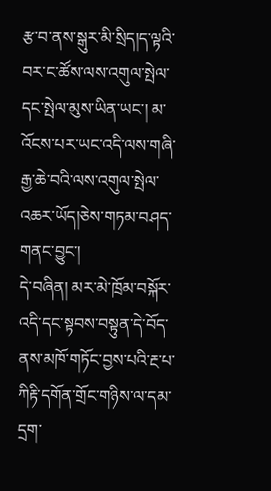རྩ་བ་ནས་སྒུར་མི་སྲིད།ད་ལྟའི་བར་ང་ཚོས་ལས་འགུལ་སྤེལ་དང་སྤེལ་མུས་ཡིན་ཡང་། མ་འོངས་པར་ཡང་འདི་ལས་གཞི་རྒྱ་ཆེ་བའི་ལས་འགུལ་སྤེལ་འཆར་ཡོད།ཅེས་གཏམ་བཤད་གནང་བྱུང་།
དེ་བཞིན། མར་མེ་ཁྲོམ་བསྐོར་འདི་དང་སྟབས་བསྟུན་དེ་བོད་ནས་མཁོ་གཏོང་བྱས་པའི་རྔ་པ་ཀིརྟི་དགོན་གྲོང་གཉིས་ལ་དམ་དྲག་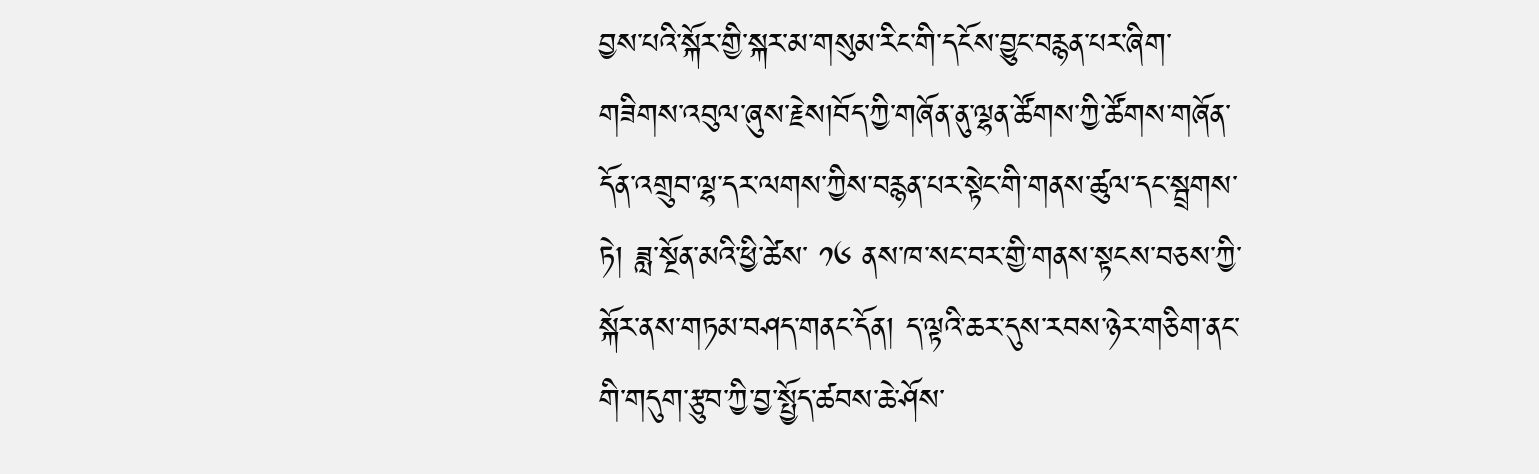བྱས་པའི་སྐོར་གྱི་སྐར་མ་གསུམ་རིང་གི་དངོས་བྱུང་བརྙན་པར་ཞིག་གཟིགས་འབུལ་ཞུས་རྗེས།བོད་ཀྱི་གཞོན་ནུ་ལྷན་ཚོགས་ཀྱི་ཚོགས་གཞོན་དོན་འགྲུབ་ལྷ་དར་ལགས་ཀྱིས་བརྙན་པར་སྟེང་གི་གནས་ཚུལ་དང་སྦྲགས་ཏེ། ཟླ་སྔོན་མའི་ཕྱི་ཚེས་ ༡༦ ནས་ཁ་སང་བར་གྱི་གནས་སྟངས་བཅས་ཀྱི་སྐོར་ནས་གཏམ་བཤད་གནང་དོན། ད་ལྟའི་ཆར་དུས་རབས་ཉེར་གཅིག་ནང་གི་གདུག་རྩུབ་ཀྱི་བྱ་སྤྱོད་ཚབས་ཆེ་ཤོས་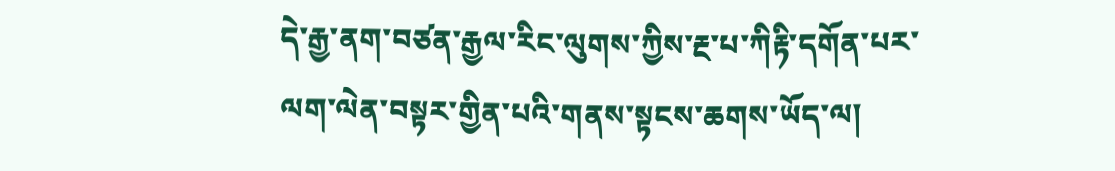དེ་རྒྱ་ནག་བཙན་རྒྱལ་རིང་ལུགས་ཀྱིས་རྔ་པ་ཀིརྟི་དགོན་པར་ལག་ལེན་བསྟར་གྱིན་པའི་གནས་སྟངས་ཆགས་ཡོད་ལ།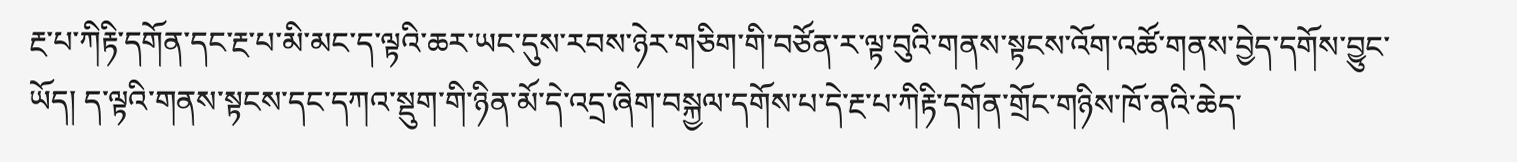རྔ་པ་ཀིརྟི་དགོན་དང་རྔ་པ་མི་མང་ད་ལྟའི་ཆར་ཡང་དུས་རབས་ཉེར་གཅིག་གི་བཙོན་ར་ལྟ་བུའི་གནས་སྟངས་འོག་འཚོ་གནས་བྱེད་དགོས་བྱུང་ཡོད། ད་ལྟའི་གནས་སྟངས་དང་དཀའ་སྡུག་གི་ཉིན་མོ་དེ་འདྲ་ཞིག་བསྐྱལ་དགོས་པ་དེ་རྔ་པ་ཀིརྟི་དགོན་གྲོང་གཉིས་ཁོ་ནའི་ཆེད་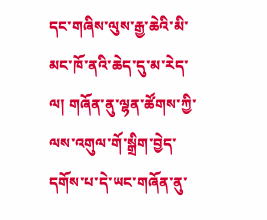དང་གཞིས་ལུས་རྒྱ་ཆེའི་མི་མང་ཁོ་ནའི་ཆེད་དུ་མ་རེད་ལ། གཞོན་ནུ་ལྷན་ཚོགས་ཀྱི་ལས་འགུལ་གོ་སྒྲིག་བྱེད་དགོས་པ་དེ་ཡང་གཞོན་ནུ་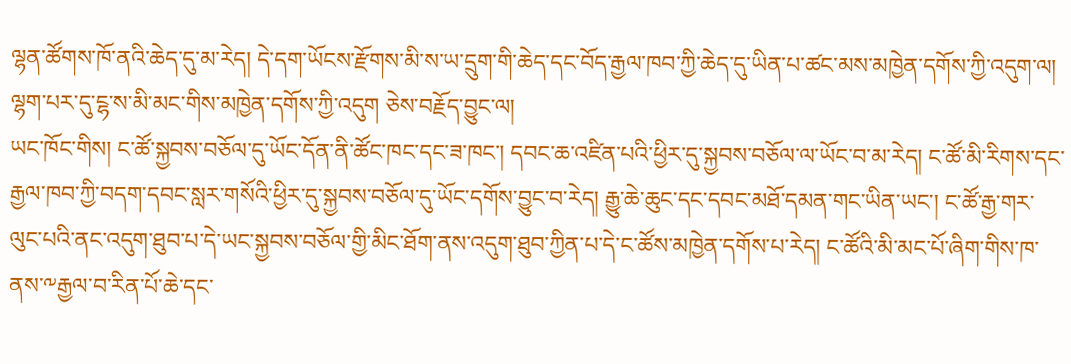ལྷན་ཚོགས་ཁོ་ནའི་ཆེད་དུ་མ་རེད། དེ་དག་ཡོངས་རྫོགས་མི་ས་ཡ་དྲུག་གི་ཆེད་དང་བོད་རྒྱལ་ཁབ་ཀྱི་ཆེད་དུ་ཡིན་པ་ཚང་མས་མཁྱེན་དགོས་ཀྱི་འདུག་ལ། ལྷག་པར་དུ་ངྷ་ས་མི་མང་གིས་མཁྱེན་དགོས་ཀྱི་འདུག ཅེས་བརྗོད་བྱུང་ལ།
ཡང་ཁོང་གིས། ང་ཚོ་སྐྱབས་བཅོལ་དུ་ཡོང་དོན་ནི་ཚོང་ཁང་དང་ཟ་ཁང་། དབང་ཆ་འཛིན་པའི་ཕྱིར་དུ་སྐྱབས་བཅོལ་ལ་ཡོང་བ་མ་རེད། ང་ཚོ་མི་རིགས་དང་རྒྱལ་ཁབ་ཀྱི་བདག་དབང་སླར་གསོའི་ཕྱིར་དུ་སྐྱབས་བཅོལ་དུ་ཡོང་དགོས་བྱུང་བ་རེད། རྒྱུ་ཆེ་ཆུང་དང་དབང་མཐོ་དམན་གང་ཡིན་ཡང་། ང་ཚོ་རྒྱ་གར་ལུང་པའི་ནང་འདུག་ཐུབ་པ་དེ་ཡང་སྐྱབས་བཅོལ་གྱི་མིང་ཐོག་ནས་འདུག་ཐུབ་ཀྱིན་པ་དེ་ང་ཚོས་མཁྱེན་དགོས་པ་རེད། ང་ཚོའི་མི་མང་པོ་ཞིག་གིས་ཁ་ནས་༸རྒྱལ་བ་རིན་པོ་ཆེ་དང་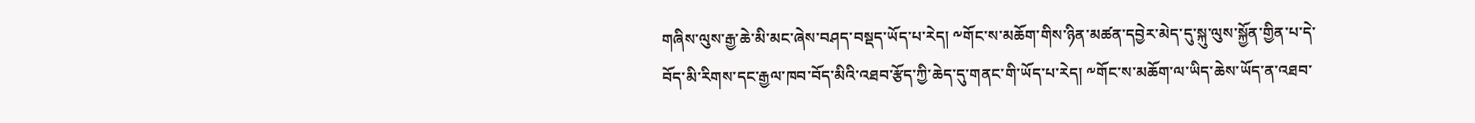གཞིས་ལུས་རྒྱ་ཆེ་མི་མང་ཞེས་བཤད་བསྡད་ཡོད་པ་རེད། ༸གོང་ས་མཆོག་གིས་ཉིན་མཚན་དབྱེར་མེད་དུ་སྐུ་ལུས་སྐྱོན་གྱིན་པ་དེ་བོད་མི་རིགས་དང་རྒྱལ་ཁབ་བོད་མིའི་འཐབ་རྩོད་ཀྱི་ཆེད་དུ་གནང་གི་ཡོད་པ་རེད། ༸གོང་ས་མཆོག་ལ་ཡིད་ཆེས་ཡོད་ན་འཐབ་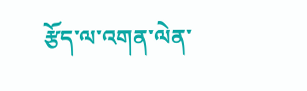རྩོད་ལ་འགན་ལེན་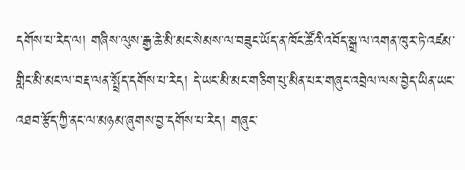དགོས་པ་རེད་ལ། གཞིས་ལུས་རྒྱ་ཆེ་མི་མང་སེམས་ལ་བཟུང་ཡོད་ན་ཁོང་ཚོའི་འབོད་སྒྲ་ལ་འགན་ཁུར་ཏེ་འཛམ་གླིང་མི་མང་ལ་བརྡ་ལན་སྤྲོད་དགོས་པ་རེད། དེ་ཡང་མི་མང་གཅིག་པུ་མིན་པར་གཞུང་འབྲེལ་ལས་བྱེད་ཡིན་ཡང་འཐབ་རྩོད་ཀྱི་ནང་ལ་མཉམ་ཞུགས་བྱ་དགོས་པ་རེད། གཞུང་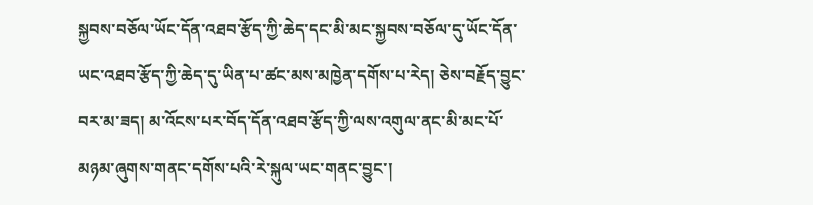སྐྱབས་བཅོལ་ཡོང་དོན་འཐབ་རྩོད་ཀྱི་ཆེད་དང་མི་མང་སྐྱབས་བཅོལ་དུ་ཡོང་དོན་ཡང་འཐབ་རྩོད་ཀྱི་ཆེད་དུ་ཡིན་པ་ཚང་མས་མཁྱེན་དགོས་པ་རེད། ཅེས་བརྗོད་བྱུང་བར་མ་ཟད། མ་འོངས་པར་བོད་དོན་འཐབ་རྩོད་ཀྱི་ལས་འགུལ་ནང་མི་མང་པོ་མཉམ་ཞུགས་གནང་དགོས་པའི་རེ་སྐུལ་ཡང་གནང་བྱུང་།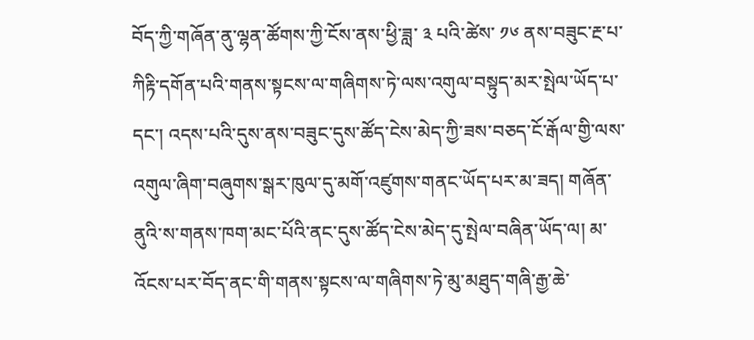བོད་ཀྱི་གཞོན་ནུ་ལྷན་ཚོགས་ཀྱི་ངོས་ནས་ཕྱི་ཟླ་ ༣ པའི་ཚེས་ ༡༦ ནས་བཟུང་རྔ་པ་ཀིརྟི་དགོན་པའི་གནས་སྟངས་ལ་གཞིགས་ཏེ་ལས་འགུལ་བསྟུད་མར་སྤེལ་ཡོད་པ་དང་། འདས་པའི་དུས་ནས་བཟུང་དུས་ཚོད་ངེས་མེད་ཀྱི་ཟས་བཅད་ངོ་རྒོལ་གྱི་ལས་འགུལ་ཞིག་བཞུགས་སྒར་ཁུལ་དུ་མགོ་འཛུགས་གནང་ཡོད་པར་མ་ཟད། གཞོན་ནུའི་ས་གནས་ཁག་མང་པོའི་ནང་དུས་ཚོད་ངེས་མེད་དུ་སྤེལ་བཞིན་ཡོད་ལ། མ་འོངས་པར་བོད་ནང་གི་གནས་སྟངས་ལ་གཞིགས་ཏེ་མུ་མཐུད་གཞི་རྒྱ་ཆེ་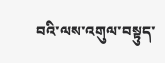བའི་ལས་འགུལ་བསྟུད་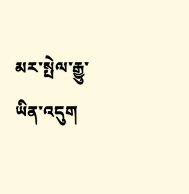མར་སྤེལ་རྒྱུ་ཡིན་འདུག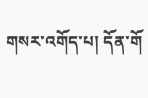གསར་འགོད་པ། དོན་གོ